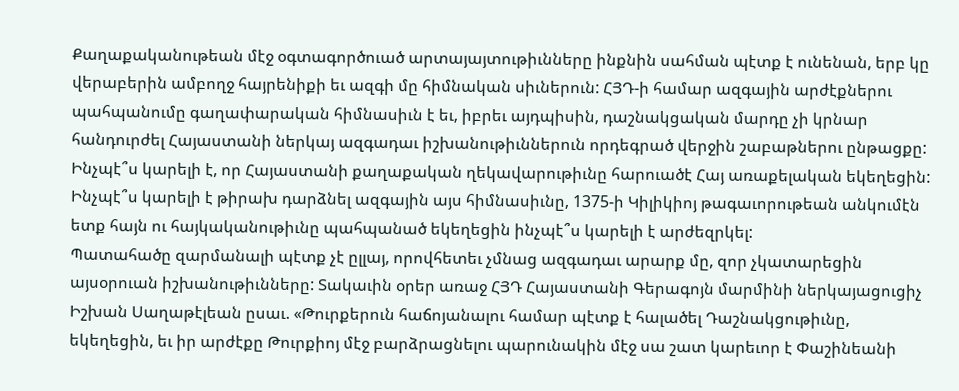Քաղաքականութեան մէջ օգտագործուած արտայայտութիւնները ինքնին սահման պէտք է ունենան, երբ կը վերաբերին ամբողջ հայրենիքի եւ ազգի մը հիմնական սիւներուն: ՀՅԴ-ի համար ազգային արժէքներու պահպանումը գաղափարական հիմնասիւն է եւ, իբրեւ այդպիսին, դաշնակցական մարդը չի կրնար հանդուրժել Հայաստանի ներկայ ազգադաւ իշխանութիւններուն որդեգրած վերջին շաբաթներու ընթացքը: Ինչպէ՞ս կարելի է, որ Հայաստանի քաղաքական ղեկավարութիւնը հարուածէ Հայ առաքելական եկեղեցին: Ինչպէ՞ս կարելի է թիրախ դարձնել ազգային այս հիմնասիւնը, 1375-ի Կիլիկիոյ թագաւորութեան անկումէն ետք հայն ու հայկականութիւնը պահպանած եկեղեցին ինչպէ՞ս կարելի է արժեզրկել:
Պատահածը զարմանալի պէտք չէ ըլլայ, որովհետեւ չմնաց ազգադաւ արարք մը, զոր չկատարեցին այսօրուան իշխանութիւնները: Տակաւին օրեր առաջ ՀՅԴ Հայաստանի Գերագոյն մարմինի ներկայացուցիչ Իշխան Սաղաթէլեան ըսաւ. «Թուրքերուն հաճոյանալու համար պէտք է հալածել Դաշնակցութիւնը, եկեղեցին, եւ իր արժէքը Թուրքիոյ մէջ բարձրացնելու պարունակին մէջ սա շատ կարեւոր է Փաշինեանի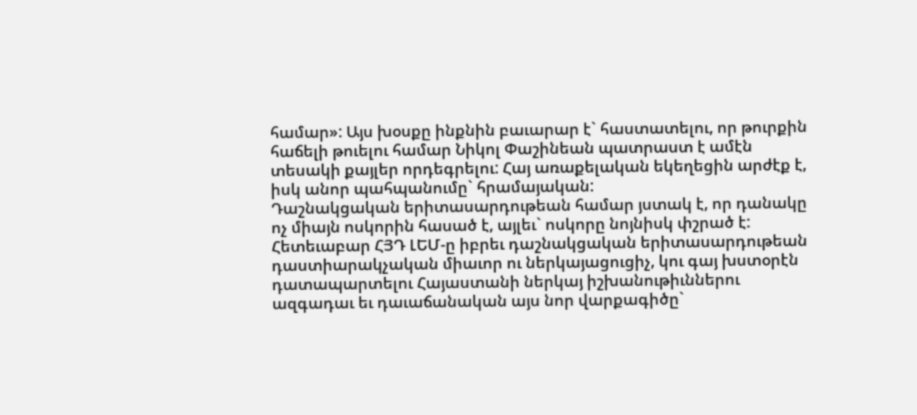համար»: Այս խօսքը ինքնին բաւարար է` հաստատելու, որ թուրքին հաճելի թուելու համար Նիկոլ Փաշինեան պատրաստ է ամէն տեսակի քայլեր որդեգրելու: Հայ առաքելական եկեղեցին արժէք է, իսկ անոր պահպանումը` հրամայական:
Դաշնակցական երիտասարդութեան համար յստակ է, որ դանակը ոչ միայն ոսկորին հասած է, այլեւ` ոսկորը նոյնիսկ փշրած է: Հետեւաբար ՀՅԴ ԼԵՄ-ը իբրեւ դաշնակցական երիտասարդութեան դաստիարակչական միաւոր ու ներկայացուցիչ, կու գայ խստօրէն դատապարտելու Հայաստանի ներկայ իշխանութիւններու ազգադաւ եւ դաւաճանական այս նոր վարքագիծը`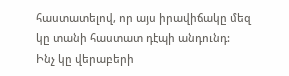հաստատելով, որ այս իրավիճակը մեզ կը տանի հաստատ դէպի անդունդ:
Ինչ կը վերաբերի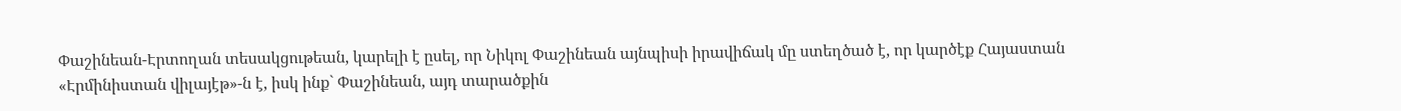Փաշինեան-Էրտողան տեսակցութեան, կարելի է ըսել, որ Նիկոլ Փաշինեան այնպիսի իրավիճակ մը ստեղծած է, որ կարծէք Հայաստան «Էրմինիստան վիլայէթ»-ն է, իսկ ինք` Փաշինեան, այդ տարածքին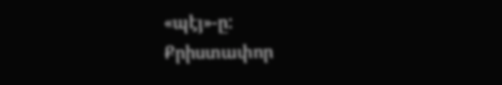«պէյ»-ը:
Քրիստափոր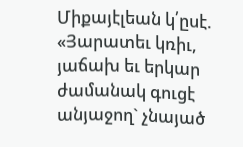Միքայէլեան կ՛ըսէ. «Յարատեւ կռիւ, յաճախ եւ երկար ժամանակ գուցէ անյաջող` չնայած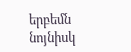երբեմն նոյնիսկ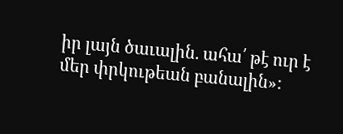իր լայն ծաւալին. ահա՛ թէ ուր է մեր փրկութեան բանալին»: